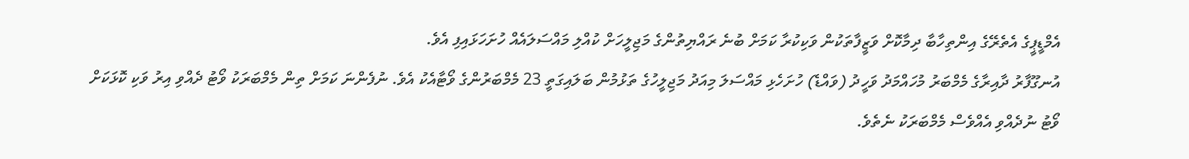އެމްޑީޕީގެ އެތެރޭގެ އިންތިހާބާ ދިމާކޮށް ވަޒީފާތަކުން ވަކިކުރާ ކަމަށް ބުނެ ރައްޔިތުންގެ މަޖިލީހަށް ކުއްލި މައްސަލައެއް ހުށަހަޅައިފި އެވެ.
އުނގޫފާރު ދާއިރާގެ މެމްބަރު މުހައްމަދު ވަހީދު (ވައްޑެ) ހުށަހެޅި މައްސަލަ މިއަދު މަޖިލީހުގެ ތަޅުމުން ބަލައިގަތީ 23 މެމްބަރުންގެ ވޯޓާއެކު އެވެ. ނުފެންނަ ކަމަށް ތިން މެމްބަރަކު ވޯޓު ދެއްވި އިރު ވަކި ކޮޅަކަށް ވޯޓު ނުދެއްވި އެއްވެސް މެމްބަރަކު ނެތެވެ.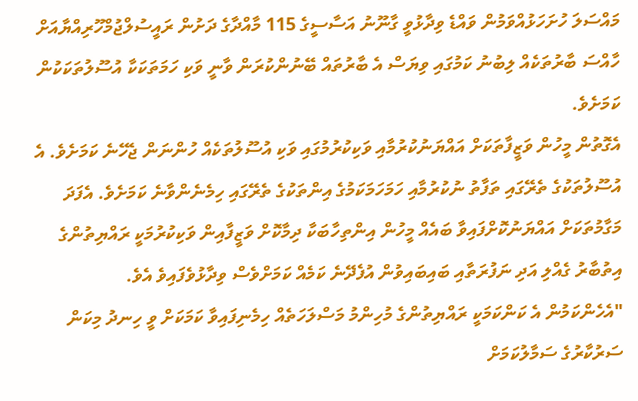މައްސަލަ ހުށަހަޅުއްވަމުން ވައްޑެ ވިދާޅުވީ ގާނޫނު އަސާސީގެ 115 މާއްދާގެ ދަށުން ރައީސުލްޖުމްހޫރިއްޔާއަށް ހާއްސަ ބާރުތަކެއް ލިބުނު ކަމުގައި ވިޔަސް އެ ބާރުތައް ބޭނުންކުރަން ވާނީ ވަކި ހަމަތަކަކާ އުސޫލުތަކަކުން ކަމަށެވެ.
އެގޮތުން މީހުން ވަޒީފާތަކަށް އައްޔަނުކުރުމާއި ވަކިކުރުމުގައި ވަކި އުސޫލުތަކެއް ހުންނަން ޖެހޭނެ ކަމަށެވެ. އެ އުސޫލުތަކުގެ ތެރޭގައި ތަފާތު ނުކުރުމާއި ހަމަހަމަކަމުގެ އިންތަކުގެ ތެރޭގައި ހިމެނެންވާނެ ކަމަށެވެ. އެފަދަ މަގާމުތަކަށް އައްޔަނުކޮށްފައިވާ ބައެއް މީހުން އިންތިހާބަކާ ދިމާކޮށް ވަޒީފާއިން ވަކިކުރުމަކީ ރައްޔިތުންގެ އިތުބާރު ގެއްލި އަދި ނަފުރަތާއި ބައިބައިވުން އުފެދޭނެ ކަމެއް ކަމަށްވެސް ވިދާޅުވެފައިވެ އެވެ.
"އެހެންކަމުން އެ ކަންކަމަކީ ރައްޔިތުންގެ މުހިންމު މަސްލަހަތެއް ހިމެނިފައިވާ ކަމަކަށް ވީ ހިނދު މިކަން ސަރުކާރުގެ ސަމާލުކަމަށް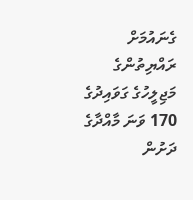ގެނައުމަށް ރައްޔިތުންގެ މަޖިލީހުގެ ގަވައިދުގެ 170 ވަނަ މާއްދާގެ ދަށުން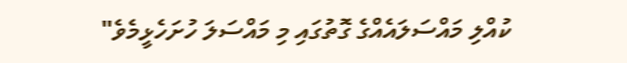ކުއްލި މައްސަލައެއްގެ ގޮތުގައި މި މައްސަލަ ހުށަހެޅީމެވެ"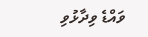ވައްޑެ ވިދާޅުވި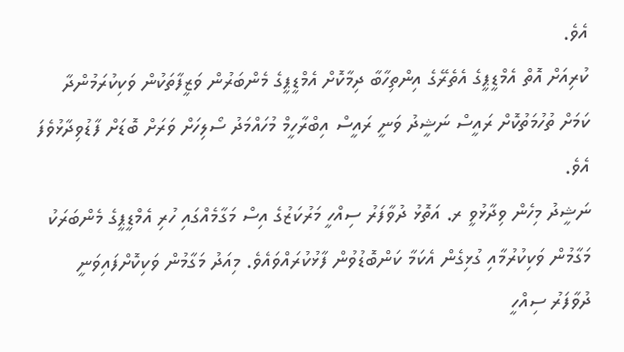އެވެ.
ކުރިއަށް އޮތް އެމްޑީޕީގެ އެތެރޭގެ އިންތިހާބާ ދިމާކޮށް އެމްޑީޕީގެ މެންބަރުން ވަޒީފާތަކުން ވަކިކުރަމުންދާ ކަމަށް ތުހުމަތުކޮށް ރައީސް ނަޝީދު ވަނީ ރައީސް އިބްރާހީމް މުހައްމަދު ސޯލިހަށް ވަރަށް ބޮޑަށް ފާޑުވިދާޅުވެފަ އެވެ.
ނަޝީދު މިހެން ވިދާޅުވީ ރ. އަތޮޅު ދުވާފަރު ސިއްހީ މަރުކަޒުގެ އިސް މަގާމެއްގައި ހުރި އެމްޑީޕީގެ މެންބަރަކު މަގާމުން ވަކިކުރުމާއި ގުޅިގެން އެކަމާ ކަންބޮޑުވުން ފާޅުކުރައްވައެވެ. މިއަދު މަގާމުން ވަކިކޮށްފައިވަނީ ދުވާފަރު ސިއްހީ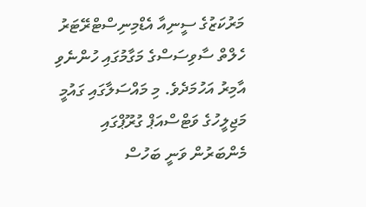މަރުކަޒުގެ ސީނިއާ އެޑްމިނިސްޓްރޭޓަރު ހެލްތް ސާވިސަސްގެ މަގާމުގައި ހުންނެވި އާމިރު އަހުމަދެވެ. މި މައްސަލާގައި ގައުމީ މަޖިލީހުގެ ވަޓްސްއަޕް ގުރޫޕްގައި މެންބަރުން ވަނީ ބަހުސް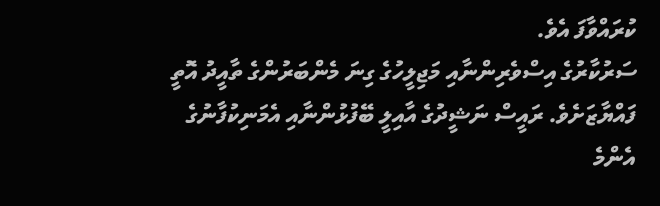ކުރައްވާފަ އެވެ.
ސަރުކާރުގެ އިސްވެރިންނާއި މަޖިލީހުގެ ގިނަ މެންބަރުންގެ ތާއީދު އޮތީ ފައްޔާޒަށެވެ. ރައީސް ނަޝީދުގެ އާއިލީ ބޭފުޅުންނާއި އެމަނިކުފާނުގެ އެންމެ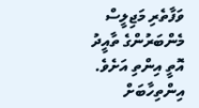ވަފާތެރި މަޖިލީސް މެންބަރުންގެ ތާއީދު އޮތީ އިންތި އަށެވެ. އިންތިހާބަށް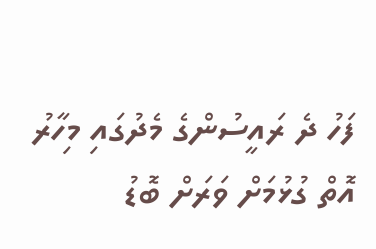ފަހު ދެ ރައީސުންގެ މެދުގައި މިހާރު އޮތް ގުޅުމަށް ވަރަށް ބޮޑު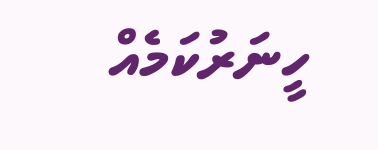ހީނަރުކަމެއް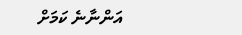އަންނާނެ ކަމަށް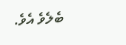ބެލެވެ އެވެ.